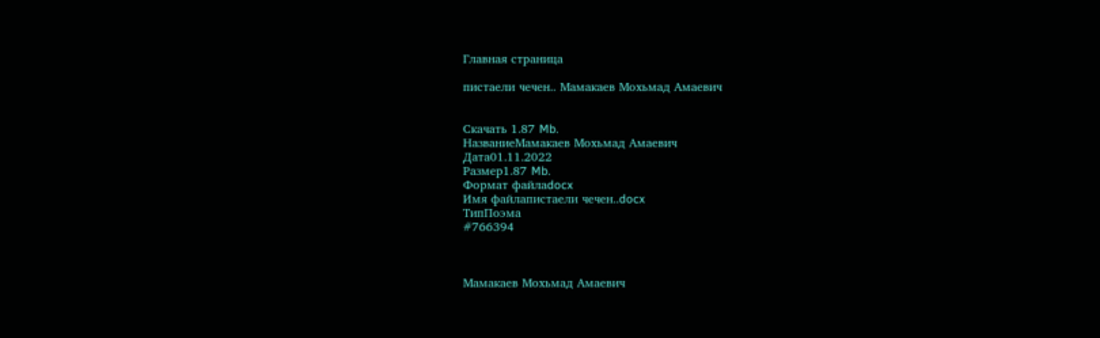Главная страница

пистаели чечен.. Мамакаев Мохьмад Амаевич


Скачать 1.87 Mb.
НазваниеМамакаев Мохьмад Амаевич
Дата01.11.2022
Размер1.87 Mb.
Формат файлаdocx
Имя файлапистаели чечен..docx
ТипПоэма
#766394



Мамакаев Мохьмад Амаевич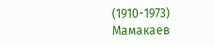(1910-1973)
Мамакаев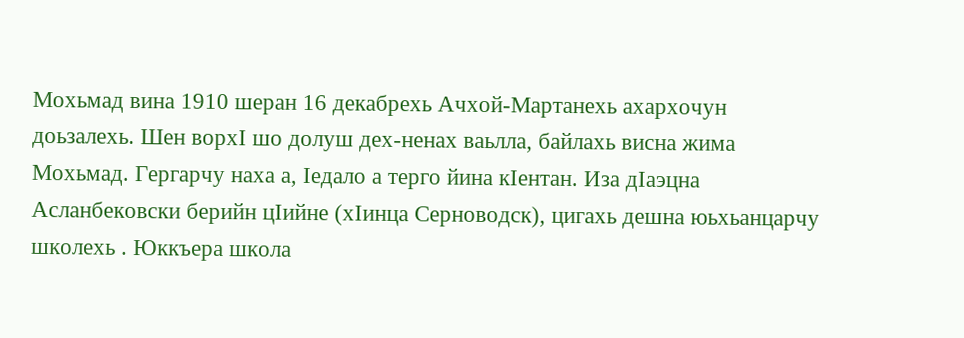Мохьмад вина 1910 шеран 16 декабрехь Ачхой-Мартанехь ахархочун доьзалехь. Шен ворхI шо долуш дех-ненах ваьлла, байлахь висна жима Мохьмад. Гергарчу наха а, Iедало а терго йина кIентан. Иза дIаэцна Асланбековски берийн цIийне (хIинца Серноводск), цигахь дешна юьхьанцарчу школехь . Юккъера школа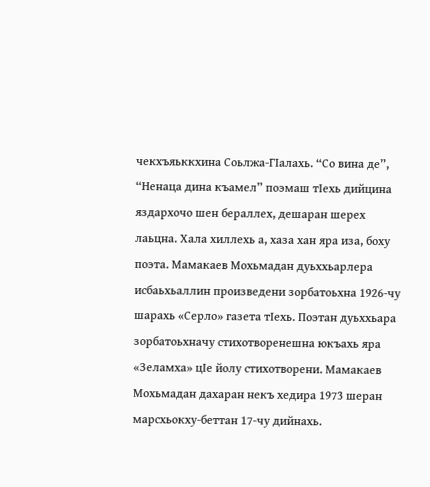чекхъяьккхина Соьлжа-ГIалахь. “Со вина де”, “Ненаца дина къамел” поэмаш тIехь дийцина яздархочо шен бераллех, дешаран шерех лаьцна. Хала хиллехь а, хаза хан яра иза, боху поэта. Мамакаев Мохьмадан дуьххьарлера исбаьхьаллин произведени зорбатоьхна 1926-чу шарахь «Серло» газета тIехь. Поэтан дуьххьара зорбатоьхначу стихотворенешна юкъахь яра «Зеламха» цIе йолу стихотворени. Мамакаев Мохьмадан дахаран некъ хедира 1973 шеран марсхьокху-беттан 17-чу дийнахь.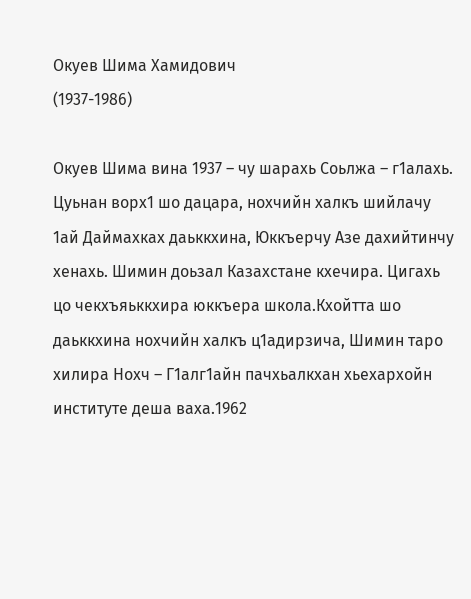Окуев Шима Хамидович
(1937-1986)

Окуев Шима вина 1937 – чу шарахь Соьлжа – г1алахь. Цуьнан ворх1 шо дацара, нохчийн халкъ шийлачу 1ай Даймахках даьккхина, Юккъерчу Азе дахийтинчу хенахь. Шимин доьзал Казахстане кхечира. Цигахь цо чекхъяьккхира юккъера школа.Кхойтта шо даьккхина нохчийн халкъ ц1адирзича, Шимин таро хилира Нохч – Г1алг1айн пачхьалкхан хьехархойн институте деша ваха.1962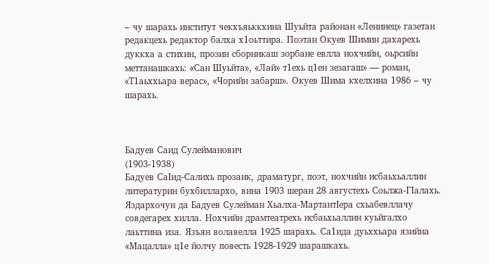– чу шарахь институт чекхъяьккхина Шуьйта районан «Ленинец» газетан редакцехь редактор балха х1оьттира. Поэтан Окуев Шимин дахарехь дуккха а стихин, прозин сборникаш зорбане евлла нохчийн, оьрсийн меттанашкахь: «Сан Шуьйта», «Лай» т1ехь ц1ен зезагаш» — роман, «Т1аьххьара верас», «Чорийн забарш». Окуев Шима кхелхина 1986 – чу шарахь.



Бадуев Саид Сулейманович
(1903-1938)
Бадуев СаIид-Салихь прозаик, драматург, поэт, нохчийн исбаьхьаллин литературин бухбиллархо, вина 1903 шеран 28 августехь Соьлжа-ГIалахь. Яздархочун да Бадуев Сулейман Хьалха-МартантIера схьабевллачу совдегарех хилла. Нохчийн драмтеатрехь исбаьхьаллин куьйгалхо лаьттина иза. Язъян волавелла 1925 шарахь. Са1ида дуьххьара язийна «Мацалла» ц1е йолчу повесть 1928-1929 шарашкахь.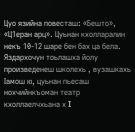Цуо язийна повесташ: «Бешто», «Ц1еран арц». Цуьнан кхолларалин некъ 10-12 шаре бен бах ца бела. Яздархочун тоьлашха йолу произведенеш школехь , вузашкахь Iамош ю, цуьнан пьесаш нохчийнкъоман театр кхоллаелчхьана х I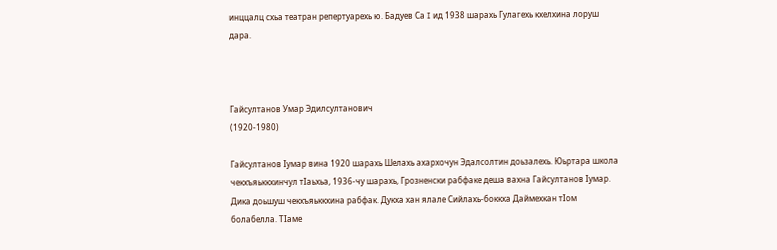инццалц схьа театран репертуарехь ю. Бадуев Са I ид 1938 шарахь Гулагехь кхелхина лоруш дара.



Гайсултанов Умар Эдилсултанович
(1920-1980)

Гайсултанов Iумар вина 1920 шарахь Шелахь ахархочун Эдалсолтин доьзалехь. Юьртара школа чекхъяьккхинчул тIаьхьа, 1936-чу шарахь, Грозненски рабфаке деша вахна Гайсултанов Iумар. Дика доьшуш чекхъяьккхина рабфак. Дукха хан ялале Сийлахь-боккха Даймехкан тIом болабелла. ТIаме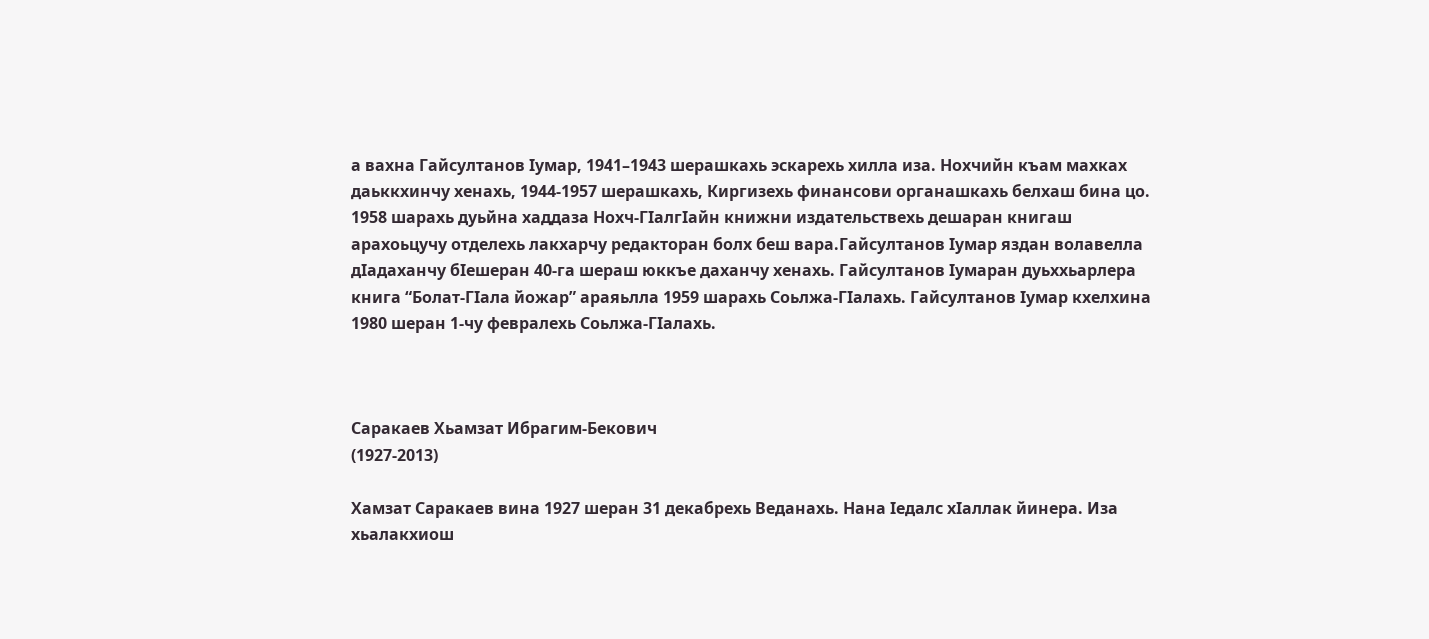а вахна Гайсултанов Iумар, 1941–1943 шерашкахь эскарехь хилла иза. Нохчийн къам махках даьккхинчу хенахь, 1944-1957 шерашкахь, Киргизехь финансови органашкахь белхаш бина цо. 1958 шарахь дуьйна хаддаза Нохч-ГIалгIайн книжни издательствехь дешаран книгаш арахоьцучу отделехь лакхарчу редакторан болх беш вара.Гайсултанов Iумар яздан волавелла дIадаханчу бIешеран 40-га шераш юккъе даханчу хенахь. Гайсултанов Iумаран дуьххьарлера книга “Болат-ГIала йожар” араяьлла 1959 шарахь Соьлжа-ГIалахь. Гайсултанов Iумар кхелхина 1980 шеран 1-чу февралехь Соьлжа-ГIалахь.



Саракаев Хьамзат Ибрагим-Бекович
(1927-2013)

Хамзат Саракаев вина 1927 шеран 31 декабрехь Веданахь. Нана Ӏедалс хӀаллак йинера. Иза хьалакхиош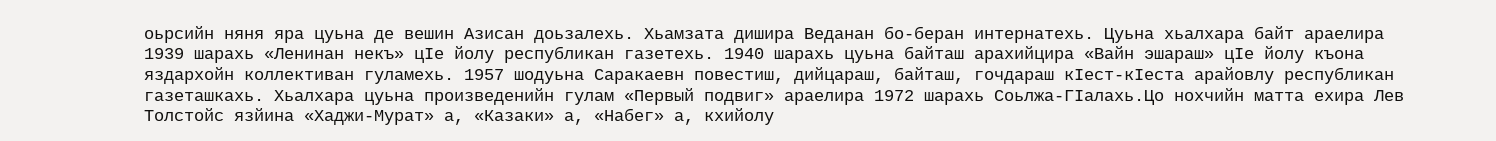оьрсийн няня яра цуьна де вешин Азисан доьзалехь. Хьамзата дишира Веданан бо-беран интернатехь. Цуьна хьалхара байт араелира 1939 шарахь «Ленинан некъ» цӀе йолу республикан газетехь. 1940 шарахь цуьна байташ арахийцира «Вайн эшараш» цӀе йолу къона яздархойн коллективан гуламехь. 1957 шодуьна Саракаевн повестиш, дийцараш, байташ, гочдараш кӀест-кӀеста арайовлу республикан газеташкахь. Хьалхара цуьна произведенийн гулам «Первый подвиг» араелира 1972 шарахь Соьлжа-ГӀалахь.Цо нохчийн матта ехира Лев Толстойс язйина «Хаджи-Мурат» а, «Казаки» а, «Набег» а, кхийолу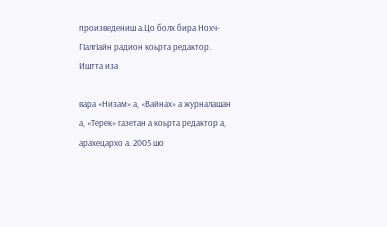произведениш а.Цо болх бира Нохч-ГӀалгӀайн радион коьрта редактор. Иштта иза

вара «Низам» а, «Вайнах» а журналашан а, «Терек» газетан а коьрта редактор а, арахецархо а. 2005 шо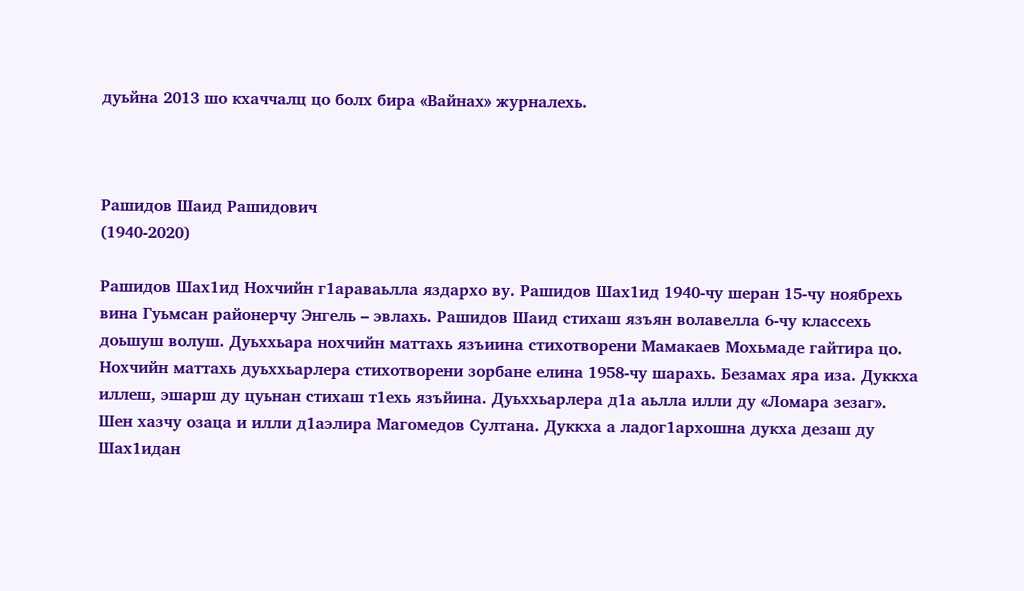дуьйна 2013 шо кхаччалц цо болх бира «Вайнах» журналехь.



Рашидов Шаид Рашидович
(1940-2020)

Рашидов Шах1ид Нохчийн г1араваьлла яздархо ву. Рашидов Шах1ид 1940-чу шеран 15-чу ноябрехь вина Гуьмсан районерчу Энгель – эвлахь. Рашидов Шаид стихаш язъян волавелла 6-чу классехь доьшуш волуш. Дуьххьара нохчийн маттахь язъиина стихотворени Мамакаев Мохьмаде гайтира цо. Нохчийн маттахь дуьххьарлера стихотворени зорбане елина 1958-чу шарахь. Безамах яра иза. Дуккха иллеш, эшарш ду цуьнан стихаш т1ехь язъйина. Дуьххьарлера д1а аьлла илли ду «Ломара зезаг». Шен хазчу озаца и илли д1аэлира Магомедов Султана. Дуккха а ладог1архошна дукха дезаш ду Шах1идан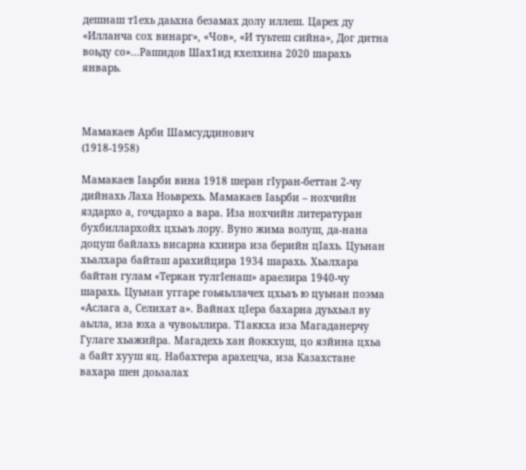дешнаш т1ехь даьхна безамах долу иллеш. Царех ду «Илланча сох винарг», «Чов», «И туьтеш сийна», Дог дитна воьду со»...Рашидов Шах1ид кхелхина 2020 шарахь январь.



Мамакаев Арби Шамсуддинович
(1918-1958)

Мамакаев Ӏаьрби вина 1918 шеран гIуран-беттан 2-чу дийнахь Лаха Ноьврехь. Мамакаев Ӏаьрби – нохчийн яздархо а, гочдархо а вара. Иза нохчийн литературан бухбиллархойх цхьаъ лору. Вуно жима волуш, да-нана доцуш байлахь висарна кхиира иза берийн цIахь. Цуьнан хьалхара байташ арахийцира 1934 шарахь. Хьалхара байтан гулам «Теркан тулгIенаш» араелира 1940-чу шарахь. Цуьнан уггаре гоьяьллачех цхьаъ ю цуьнан поэма «Аслага а, Селихат а». Вайнах цӀера бахарна дуьхьал ву аьлла, иза юха а чувоьллира. Т1аккха иза Магаданерчу Гулаге хьажийра. Магадехь хан йоккхуш, цо язйина цхьа а байт хууш яц. Набахтера арахецча, иза Казахстане вахара шен доьзалах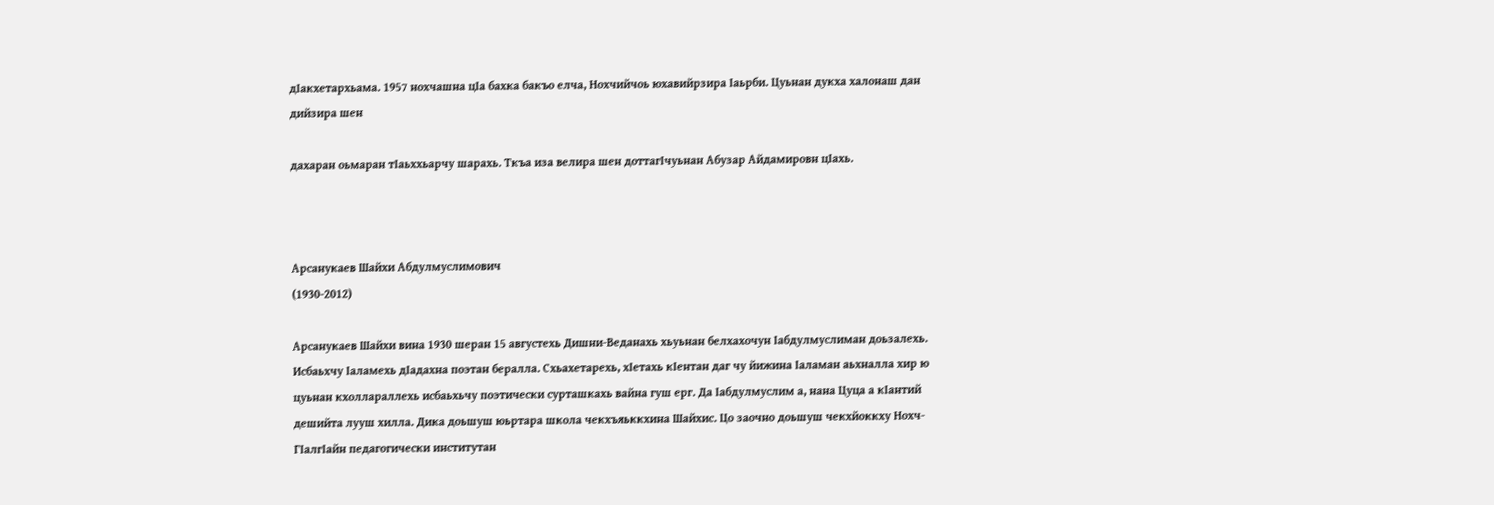дIакхетархьама. 1957 нохчашна цIа бахка бакъо елча, Нохчийчоь юхавийрзира Iаьрби. Цуьнан дукха халонаш дан дийзира шен

дахаран оьмаран тIаьххьарчу шарахь. Ткъа иза велира шен доттагIчуьнан Абузар Айдамировн цIахь.



Арсанукаев Шайхи Абдулмуслимович
(1930-2012)

Арсанукаев Шайхи вина 1930 шеран 15 августехь Дишни-Веданахь хьуьнан белхахочун Iабдулмуслиман доьзалехь. Исбаьхчу Iаламехь дIадахна поэтан бералла. Схьахетарехь, хIетахь кIентан даг чу йижина Iаламан аьхналла хир ю цуьнан кхоллараллехь исбаьхьчу поэтически сурташкахь вайна гуш ерг. Да Iабдулмуслим а, нана Цуца а кIантий дешийта лууш хилла. Дика доьшуш юьртара школа чекхъяьккхина Шайхис. Цо заочно доьшуш чекхйоккху Нохч-ГIалгIайн педагогически институтан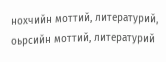нохчийн моттий, литературий, оьрсийн моттий, литературий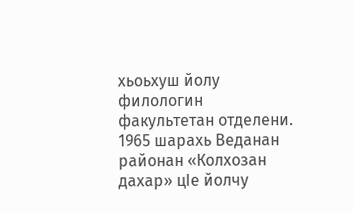хьоьхуш йолу филологин факультетан отделени. 1965 шарахь Веданан районан «Колхозан дахар» цIе йолчу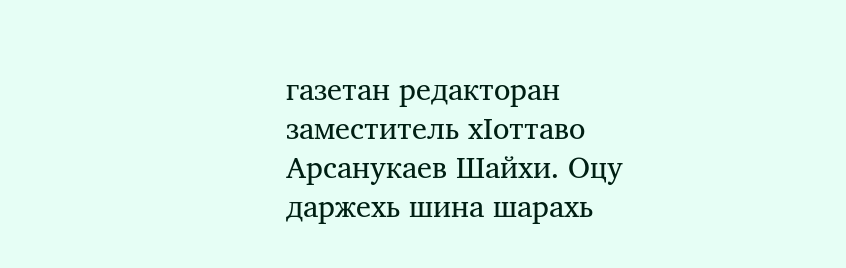газетан редакторан заместитель хIоттаво Арсанукаев Шайхи. Оцу даржехь шина шарахь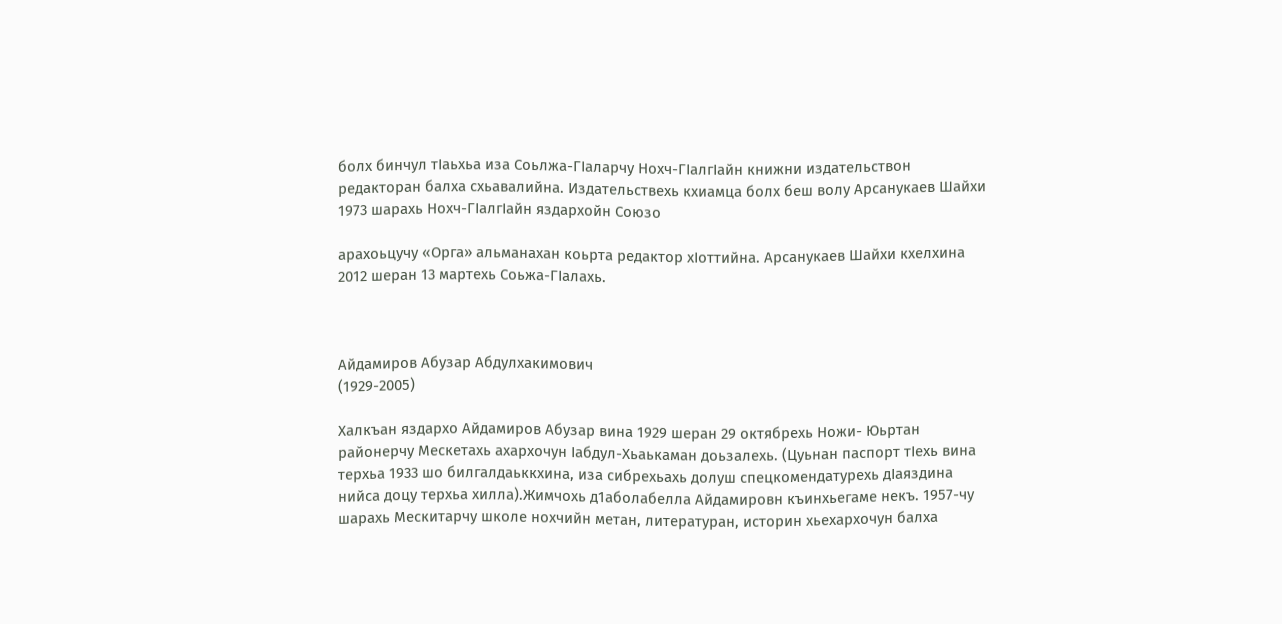болх бинчул тIаьхьа иза Соьлжа-ГIаларчу Нохч-ГIалгIайн книжни издательствон редакторан балха схьавалийна. Издательствехь кхиамца болх беш волу Арсанукаев Шайхи 1973 шарахь Нохч-ГIалгIайн яздархойн Союзо

арахоьцучу «Орга» альманахан коьрта редактор хIоттийна. Арсанукаев Шайхи кхелхина 2012 шеран 13 мартехь Соьжа-ГIалахь.



Айдамиров Абузар Абдулхакимович
(1929-2005)

Халкъан яздархо Айдамиров Абузар вина 1929 шеран 29 октябрехь Ножи- Юьртан районерчу Мескетахь ахархочун Iабдул-Хьаькаман доьзалехь. (Цуьнан паспорт тIехь вина терхьа 1933 шо билгалдаьккхина, иза сибрехьахь долуш спецкомендатурехь дIаяздина нийса доцу терхьа хилла).Жимчохь д1аболабелла Айдамировн къинхьегаме некъ. 1957-чу шарахь Мескитарчу школе нохчийн метан, литературан, историн хьехархочун балха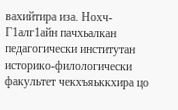вахийтира иза. Нохч-Г1алг1айн пачхьалкан педагогически институтан историко-филологически факультет чекхъяьккхира цо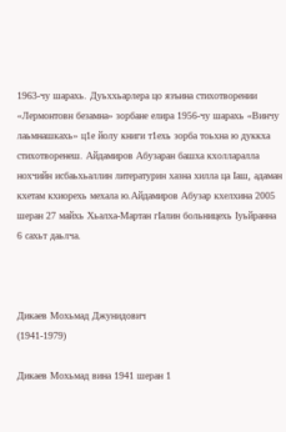1963-чу шарахь. Дуьххьарлера цо язъина стихотворении «Лермонтовн безамна» зорбане елира 1956-чу шарахь «Винчу лаьмнашкахь» ц1е йолу книги т1ехь зорба тоьхна ю дуккха стихотворенеш. Айдамиров Абузаран башха кхолларалла нохчийн исбаьхьаллин литературин хазна хилла ца Iаш, адаман кхетам кхиорехь мехала ю.Айдамиров Абузар кхелхина 2005 шеран 27 майхь Хьалха-Мартан гIалин больницехь Iуьйранна 6 сахьт даьлча.



Дикаев Мохьмад Джунидович
(1941-1979)

Дикаев Мохьмад вина 1941 шеран 1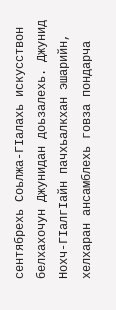сентябрехь Соьлжа-ГIалахь искусствон белхахочун Джунидан доьзалехь. Джунид Нохч-ГIалгIайн пачхьалкхан эшарийн, хелхаран ансамблехь говза пондарча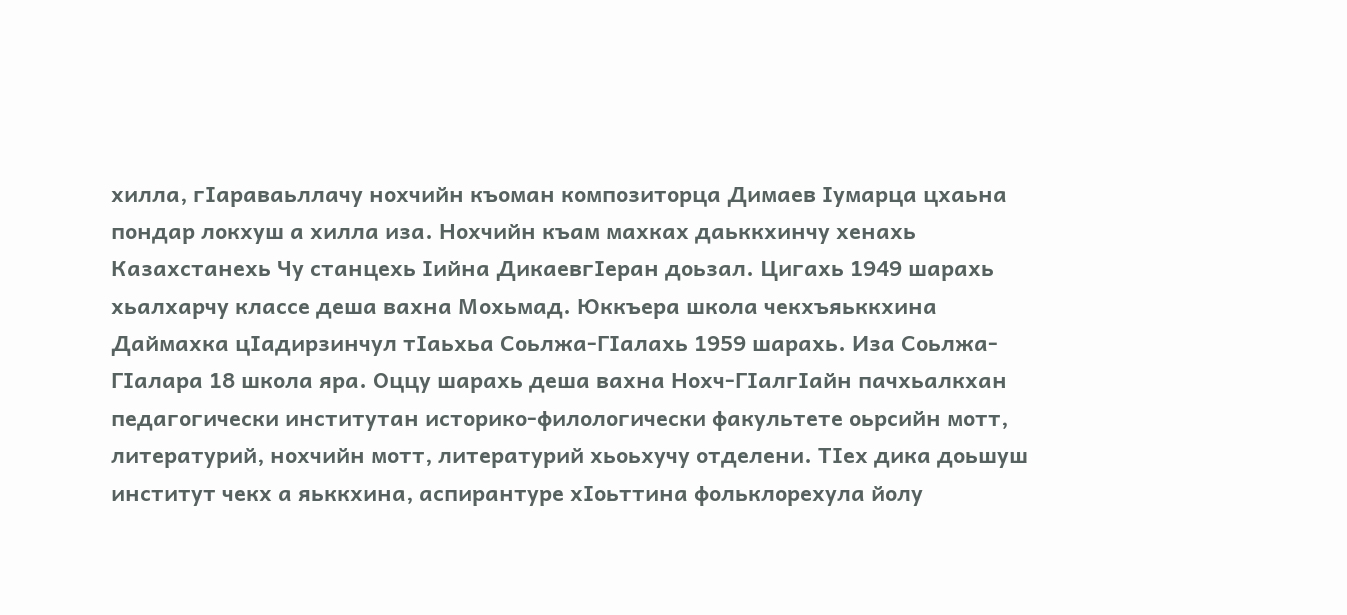хилла, гIараваьллачу нохчийн къоман композиторца Димаев Iумарца цхаьна пондар локхуш а хилла иза. Нохчийн къам махках даьккхинчу хенахь Казахстанехь Чу станцехь Iийна ДикаевгIеран доьзал. Цигахь 1949 шарахь хьалхарчу классе деша вахна Мохьмад. Юккъера школа чекхъяьккхина Даймахка цIадирзинчул тIаьхьа Соьлжа-ГIалахь 1959 шарахь. Иза Соьлжа-ГIалара 18 школа яра. Оццу шарахь деша вахна Нохч-ГIалгIайн пачхьалкхан педагогически институтан историко-филологически факультете оьрсийн мотт, литературий, нохчийн мотт, литературий хьоьхучу отделени. ТIех дика доьшуш институт чекх а яьккхина, аспирантуре хIоьттина фольклорехула йолу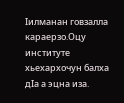Iилманан говзалла караерзо.Оцу институте хьехархочун балха дIа а эцна иза.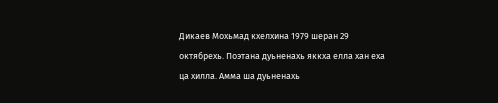Дикаев Мохьмад кхелхина 1979 шеран 29 октябрехь. Поэтана дуьненахь яккха елла хан еха ца хилла. Амма ша дуьненахь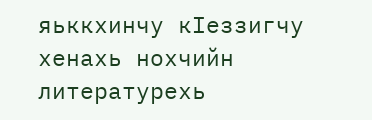яьккхинчу кIеззигчу хенахь нохчийн литературехь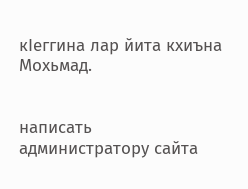кIеггина лар йита кхиъна Мохьмад.


написать администратору сайта